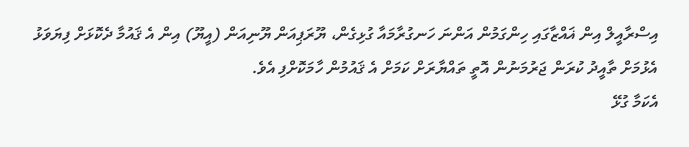އިސްރާއީލް އިން ޣައްޒާގައި ހިންގަމުން އަންނަ ހަނގުރާމައާ ގުޅިގެން، ޔޫރަޕިއަން ޔޫނިއަން (އީޔޫ) އިން އެ ޤައުމާ ދެކޮޅަށް ފިޔަވަޅު އެޅުމަށް ތާއީދު ކުރަން ޖަރުމަނުން އޮތީ ތައްޔާރަށް ކަމަށް އެ ޤައުމުން ހާމަކޮށްފި އެވެ.
އެކަމާ ގުޅޭ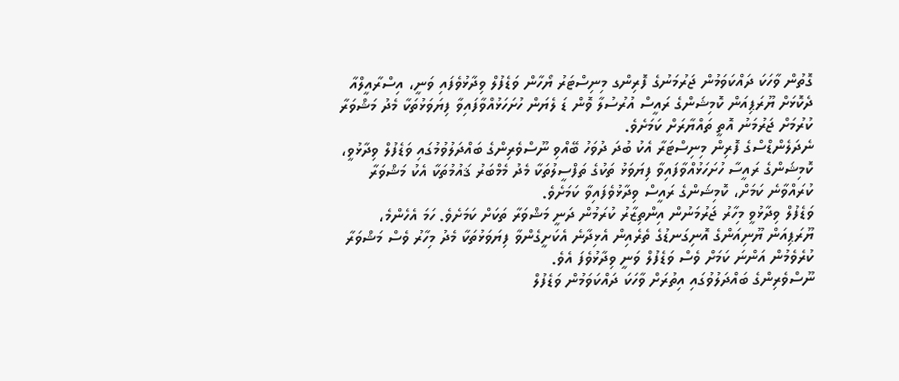ގޮތުން ވާހަކަ ދައްކަވަމުން ޖަރުމަނުގެ ފޮރިންގ މިނިސްޓަރު ޔޯހާން ވަޑެފުލް ވިދާޅުވެފައި ވަނީ، އިސްރާއީލްއާ ދެކޮޅަށް ޔޫރަޕިއަން ކޮމިޝަންގެ ރައީސް އުރުސުލާ ވޮން ޑަ ލެޔަން ހުށަހަޅުއްވާފައިވާ ފިޔަވަޅުތަކާ މެދު މަޝްވަރާ ކުރުމަށް ޖަރުމަނު އޮތީ ތައްޔާރަށް ކަމަށެވެ.
ނެދަލެންޑްސްގެ ފޮރިން މިނިސްޓަރާ އެކު ބުދަ ދުވަހު ބޭއްވި ނޫސްވެރިންގެ ބައްދަލުވުމުގައި ވަޑެފުލް ވިދާޅުވީ، ކޮމިޝަންގެ ރައީސާ ހުށަހަޅުއްވާފައިވާ ފިޔަވަޅު ތަކުގެ ތަފްސީލުތަކާ މެދު މެމްބަރު ޤައުމުތަކާ އެކު މަޝްވަރާ ކުރައްވާނެ ކަމަށް، ކޮމިޝަންގެ ރައީސް ވިދާޅުވެފައިވާ ކަމަށެވެ.
ވަޑެފުލް ވިދާޅުވީ މިހާރު ޖަރުމަނުން އިންތިޒާރު ކުރަމުން ދަނީ މަޝްވަރާ ތަކަށް ކަމަށެވެ. ހަމަ އެހެންމެ، ޔޫރަޕިއަން ޔޫނިއަންގެ އޮނިގަނޑުގެ ތެރެއިން އެޅިދާނެ އެކަށީގެންވާ ފިޔަވަޅުތަކާ މެދު މިހާރު ވެސް މަޝްވަރާ ކުރެވެމުން އަންނަ ކަމަށް ވެސް ވަޑެފުލް ވަނީ ވިދާޅުވެފަ އެވެ.
ނޫސްވެރިންގެ ބައްދަލުވުގައި އިތުރަށް ވާހަކަ ދައްކަވަމުން ވަޑެފުލް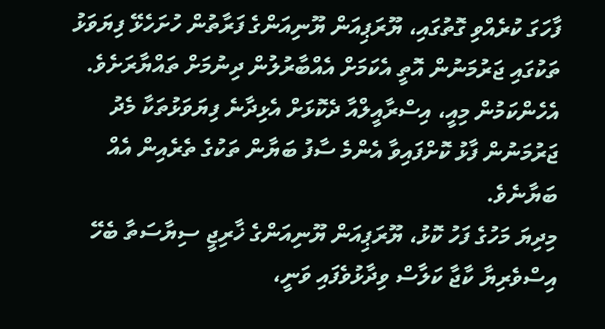ފާހަގަ ކުރެއްވި ގޮތުގައި، ޔޫރަޕިއަން ޔޫނިއަންގެ ފަރާތުން ހުށަހެޅޭ ފިޔަވަޅު ތަކުގައި ޖަރުމަނުން އޮތީ އެކަމަށް އެއްބާރުލުން ދިނުމަށް ތައްޔާރަށެވެ. އެހެންކަމުން މިއީ، އިސްރާއީލްއާ ދެކޮޅަށް އެޅިދާނެ ފިޔަވަޅުތަކާ މެދު ޖަރުމަނުން ފާޅު ކޮށްފައިވާ އެންމެ ސާފު ބަޔާން ތަކުގެ ތެރެއިން އެއް ބަޔާނެވެ.
މިދިޔަ މަހުގެ ފަހު ކޮޅު، ޔޫރަޕިއަން ޔޫނިއަންގެ ޚާރިޖީ ސިޔާސަތާ ބެހޭ އިސްވެރިޔާ ކާޖާ ކަލާސް ވިދާޅުވެފައި ވަނީ،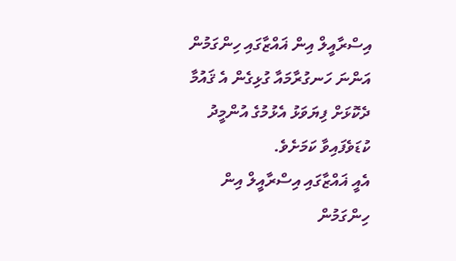އިސްރާއީލް އިން ޣައްޒާގައި ހިންގަމުން އަންނަ ހަނގުރާމައާ ގުޅިގެން އެ ޤައުމާ ދެކޮޅަށް ފިޔަވަޅު އެޅުމުގެ އުންމީދު ކުޑަވެފައިވާ ކަމަށެވެ.
އެއީ ޣައްޒާގައި އިސްރާއީލް އިން ހިންގަމުން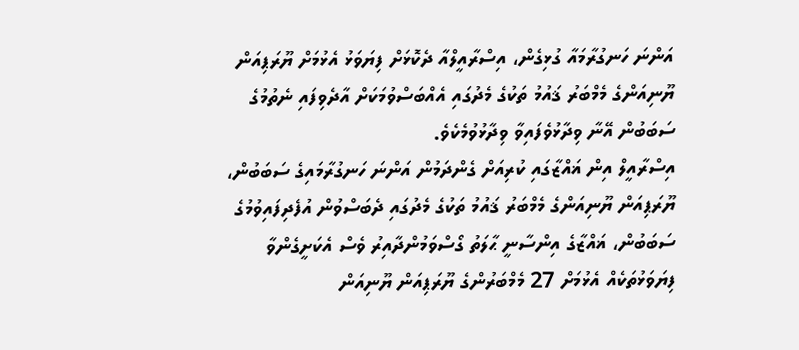އަންނަ ހަނގުރާމައާ ގުޅިގެން، އިސްރާއީލްއާ ދެކޮޅަށް ފިޔަވަޅު އެޅުމަށް ޔޫރަޕިއަން ޔޫނިއަންގެ މެމްބަރު ޤައުމު ތަކުގެ މެދުގައި އެއްބަސްވުމަކަށް އާދެވިފައި ނެތުމުގެ ސަބަބުން އޭނާ ވިދާޅުވެފައިވާ ވިދާޅުވުމެކެވެ.
އިސްރާއީލް އިން ޣައްޒާގައި ކުރިއަށް ގެންދަމުން އަންނަ ހަނގުރާމައިގެ ސަބަބުން، ޔޫރަޕިއަން ޔޫނިއަންގެ މެމްބަރު ޤައުމު ތަކުގެ މެދުގައި ދެބަސްވުން އުފެދިފައިވުމުގެ ސަބަބުން، ޣައްޒާގެ އިންސާނީ ޙާލަތު ގޯސްވަމުންދާއިރު ވެސް އެކަށީގެންވާ ފިޔަވަޅުތަކެއް އެޅުމަށް 27 މެމްބަރުންގެ ޔޫރަޕިއަން ޔޫނިއަން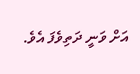އަށް ވަނީ ދަތިވެފަ އެވެ.